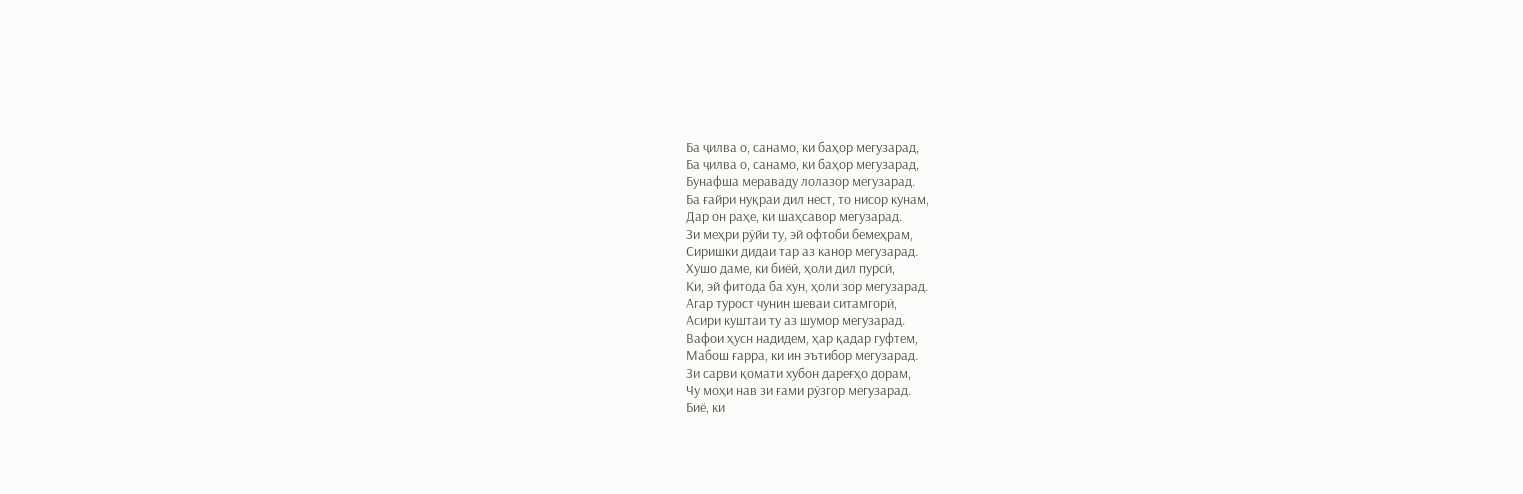Ба ҷилва о, санамо, ки баҳор мегузарад,
Ба ҷилва о, санамо, ки баҳор мегузарад,
Бунафша мераваду лолазор мегузарад.
Ба ғайри нуқраи дил нест, то нисор кунам,
Дар он раҳе, ки шаҳсавор мегузарад.
Зи меҳри рӯйи ту, эй офтоби бемеҳрам,
Сиришки дидаи тар аз канор мегузарад.
Хушо даме, ки биёӣ, ҳоли дил пурсӣ,
Ки, эй фитода ба хун, ҳоли зор мегузарад.
Агар турост чунин шеваи ситамгорӣ,
Асири куштаи ту аз шумор мегузарад.
Вафои ҳусн надидем, ҳар қадар гуфтем,
Мабош ғарра, ки ин эътибор мегузарад.
Зи сарви қомати хубон дареғҳо дорам,
Чу моҳи нав зи ғами рӯзгор мегузарад.
Биё, ки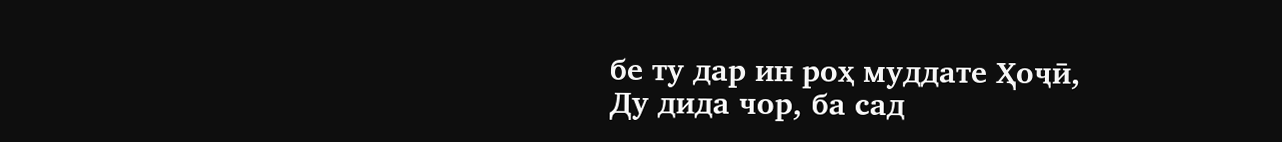бе ту дар ин роҳ муддате Ҳоҷӣ,
Ду дида чор, ба сад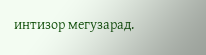интизор мегузарад.